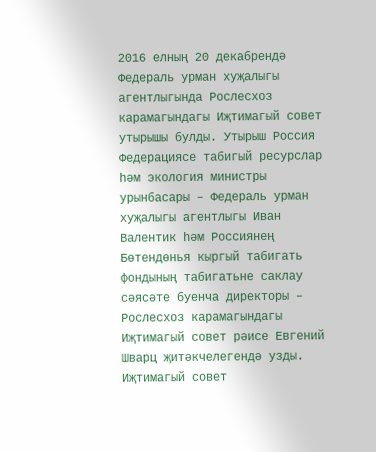2016 елның 20 декабрендә Федераль урман хуҗалыгы агентлыгында Рослесхоз карамагындагы Иҗтимагый совет утырышы булды. Утырыш Россия Федерациясе табигый ресурслар һәм экология министры урынбасары – Федераль урман хуҗалыгы агентлыгы Иван Валентик һәм Россиянең Бөтендөнья кыргый табигать фондының табигатьне саклау сәясәте буенча директоры – Рослесхоз карамагындагы Иҗтимагый совет рәисе Евгений Шварц җитәкчелегендә узды.
Иҗтимагый совет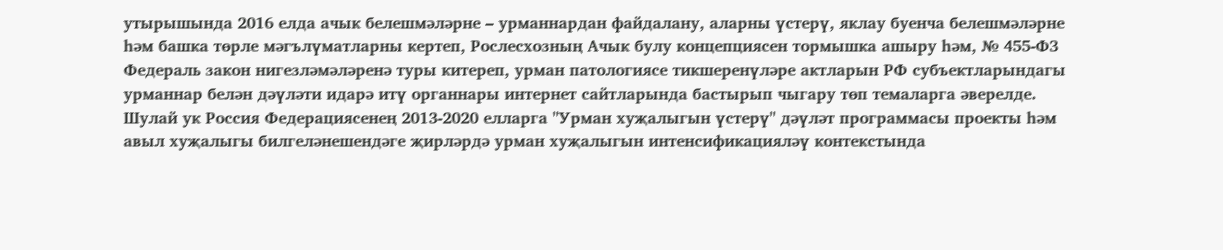утырышында 2016 елда ачык белешмәләрне – урманнардан файдалану, аларны үстерү, яклау буенча белешмәләрне һәм башка төрле мәгълүматларны кертеп, Рослесхозның Ачык булу концепциясен тормышка ашыру һәм, № 455-ФЗ Федераль закон нигезләмәләренә туры китереп, урман патологиясе тикшеренүләре актларын РФ субъектларындагы урманнар белән дәүләти идарә итү органнары интернет сайтларында бастырып чыгару төп темаларга әверелде.
Шулай ук Россия Федерациясенең 2013-2020 елларга "Урман хуҗалыгын үстерү" дәүләт программасы проекты һәм авыл хуҗалыгы билгеләнешендәге җирләрдә урман хуҗалыгын интенсификацияләү контекстында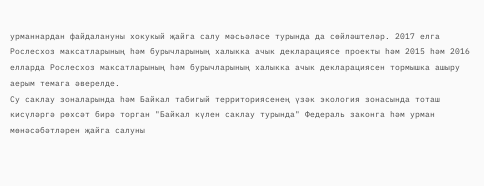урманнардан файдалануны хокукый җайга салу мәсьәләсе турында да сөйләштеләр. 2017 елга Рослесхоз максатларының һәм бурычларының халыкка ачык декларациясе проекты һәм 2015 һәм 2016 елларда Рослесхоз максатларының һәм бурычларының халыкка ачык декларациясен тормышка ашыру аерым темага әверелде.
Су саклау зоналарында һәм Байкал табигый территориясенең үзәк экология зонасында тоташ кисүләргә рөхсәт бирә торган "Байкал күлен саклау турында" Федераль законга һәм урман мөнәсәбәтләрен җайга салуны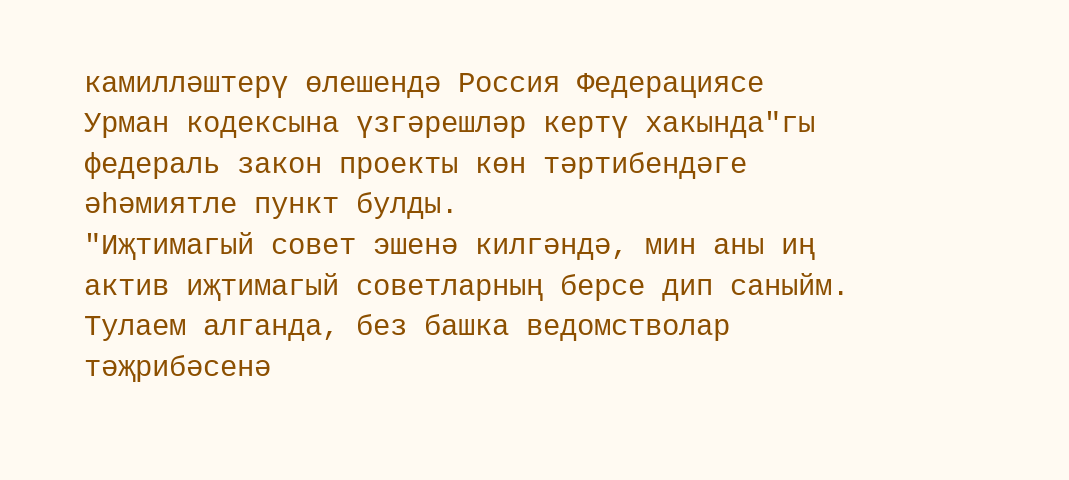камилләштерү өлешендә Россия Федерациясе Урман кодексына үзгәрешләр кертү хакында"гы федераль закон проекты көн тәртибендәге әһәмиятле пункт булды.
"Иҗтимагый совет эшенә килгәндә, мин аны иң актив иҗтимагый советларның берсе дип саныйм. Тулаем алганда, без башка ведомстволар тәҗрибәсенә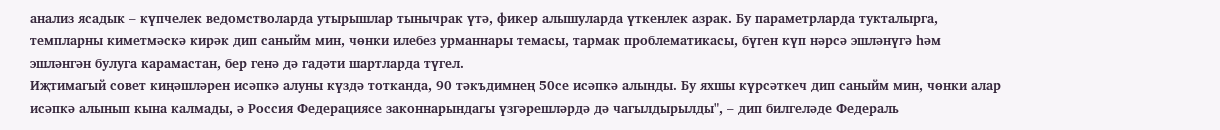анализ ясадык – күпчелек ведомстволарда утырышлар тынычрак үтә, фикер алышуларда үткенлек азрак. Бу параметрларда тукталырга, темпларны киметмәскә кирәк дип саныйм мин, чөнки илебез урманнары темасы, тармак проблематикасы, бүген күп нәрсә эшләнүгә һәм эшләнгән булуга карамастан, бер генә дә гадәти шартларда түгел.
Иҗтимагый совет киңәшләрен исәпкә алуны күздә тотканда, 90 тәкъдимнең 50се исәпкә алынды. Бу яхшы күрсәткеч дип саныйм мин, чөнки алар исәпкә алынып кына калмады, ә Россия Федерациясе законнарындагы үзгәрешләрдә дә чагылдырылды", – дип билгеләде Федераль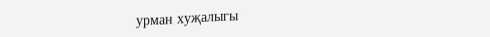урман хуҗалыгы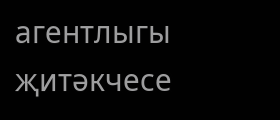агентлыгы җитәкчесе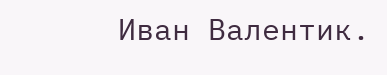Иван Валентик.